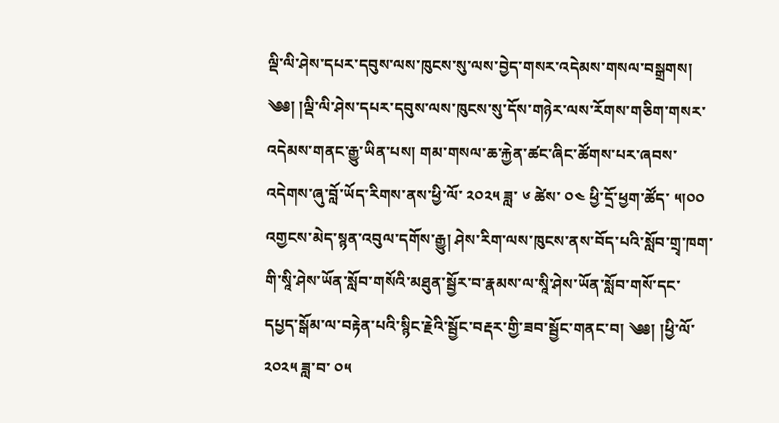ལྡི་ལི་ཤེས་དཔར་དབུས་ལས་ཁུངས་སུ་ལས་བྱེད་གསར་འདེམས་གསལ་བསྒྲགས། ༄༅། །ལྡི་ལི་ཤེས་དཔར་དབུས་ལས་ཁུངས་སུ་དོས་གཉེར་ལས་རོགས་གཅིག་གསར་འདེམས་གནང་རྒྱུ་ཡིན་པས། གམ་གསལ་ཆ་རྐྱེན་ཚང་ཞིང་ཚོགས་པར་ཞབས་འདེགས་ཞུ་བློ་ཡོད་རིགས་ནས་ཕྱི་ལོ་ ༢༠༢༥ ཟླ་ ༦ ཚེས་ ༠༤ ཕྱི་དྲོ་ཕྱག་ཚོད་ ༥།༠༠ འགྱངས་མེད་སྙན་འབུལ་དགོས་རྒྱུ། ཤེས་རིག་ལས་ཁུངས་ནས་བོད་པའི་སློབ་གྲྭ་ཁག་གི་སཱི་ཤེས་ཡོན་སློབ་གསོའི་མཐུན་སྦྱོར་བ་རྣམས་ལ་སཱི་ཤེས་ཡོན་སློབ་གསོ་དང་དཔྱད་སྒོམ་ལ་བརྟེན་པའི་སྙིང་རྗེའི་སྦྱོང་བརྡར་གྱི་ཟབ་སྦྱོང་གནང་བ། ༄༅། །ཕྱི་ལོ་ ༢༠༢༥ ཟླ་བ་ ༠༥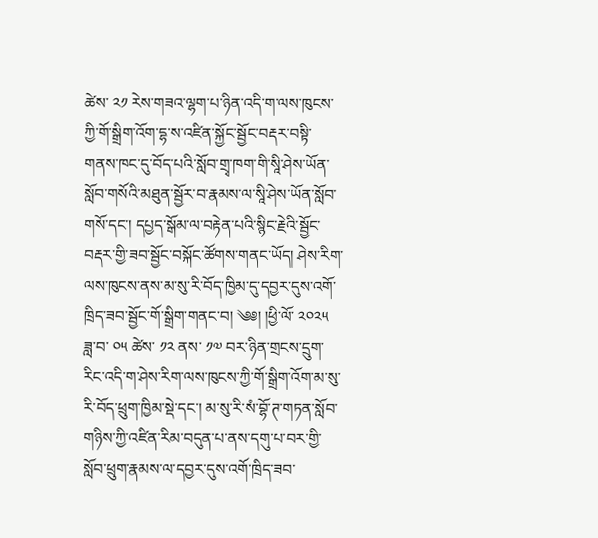ཚེས་ ༢༡ རེས་གཟའ་ལྷག་པ་ཉིན་འདི་ག་ལས་ཁུངས་ཀྱི་གོ་སྒྲིག་འོག་དྷ་ས་འཛིན་སྐྱོང་སྦྱོང་བརྡར་བསྟི་གནས་ཁང་དུ་བོད་པའི་སློབ་གྲྭ་ཁག་གི་སཱི་ཤེས་ཡོན་སློབ་གསོའི་མཐུན་སྦྱོར་བ་རྣམས་ལ་སཱི་ཤེས་ཡོན་སློབ་གསོ་དང་། དཔྱད་སྒོམ་ལ་བརྟེན་པའི་སྙིང་རྗེའི་སྦྱོང་བརྡར་གྱི་ཟབ་སྦྱོང་བསྐོང་ཚོགས་གནང་ཡོད། ཤེས་རིག་ལས་ཁུངས་ནས་མ་སུ་རི་བོད་ཁྱིམ་དུ་དབྱར་དུས་འགོ་ཁྲིད་ཟབ་སྦྱོང་གོ་སྒྲིག་གནང་བ། ༄༅། །ཕྱི་ལོ་ ༢༠༢༥ ཟླ་བ་ ༠༥ ཚེས་ ༡༢ ནས་ ༡༧ བར་ཉིན་གྲངས་དྲུག་རིང་འདི་ག་ཤེས་རིག་ལས་ཁུངས་ཀྱི་གོ་སྒྲིག་འོག་མ་སུ་རི་བོད་ཕྲུག་ཁྱིམ་སྡེ་དང་། མ་སུ་རི་སཾ་བྷོ་ཊ་གཏན་སློབ་གཉིས་ཀྱི་འཛིན་རིམ་བདུན་པ་ནས་དགུ་པ་བར་གྱི་སློབ་ཕྲུག་རྣམས་ལ་དབྱར་དུས་འགོ་ཁྲིད་ཟབ་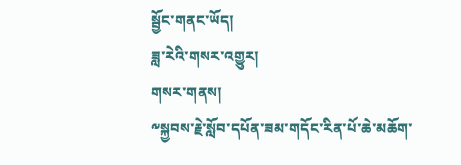སྦྱོང་གནང་ཡོད།
ཟླ་རེའི་གསར་འགྱུར།
གསར་གནས།
༸སྐྱབས་རྗེ་སློབ་དཔོན་ཟམ་གདོང་རིན་པོ་ཆེ་མཆོག་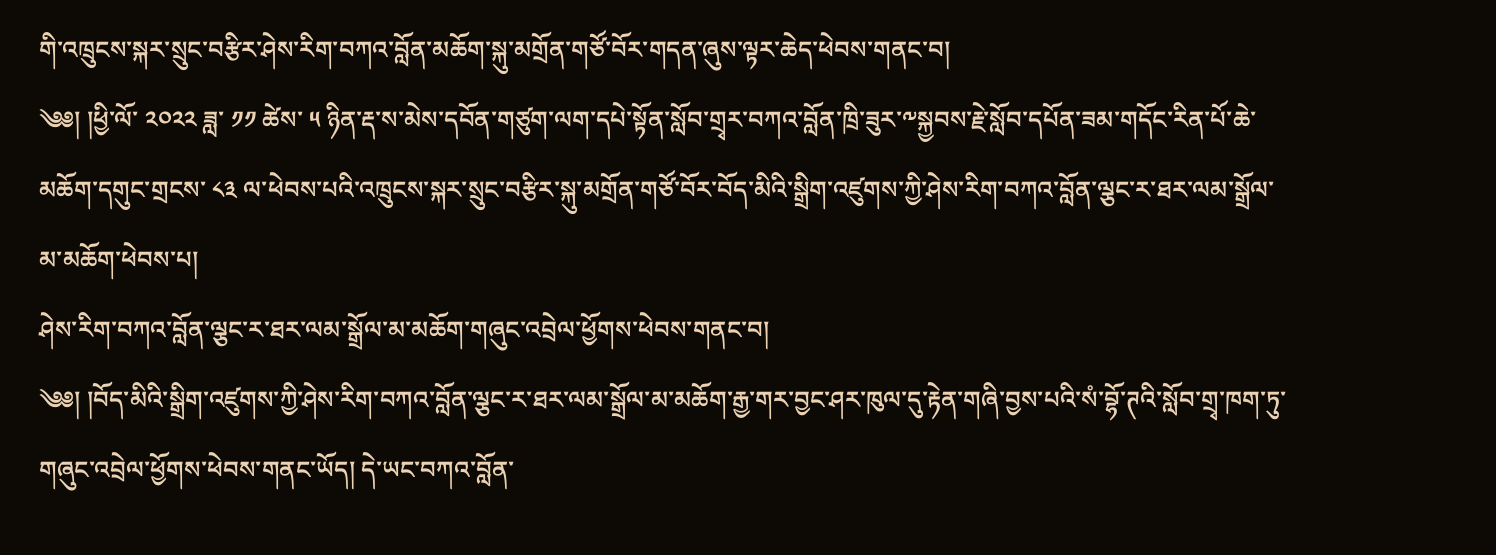གི་འཁྲུངས་སྐར་སྲུང་བརྩིར་ཤེས་རིག་བཀའ་བློན་མཆོག་སྐུ་མགྲོན་གཙོ་བོར་གདན་ཞུས་ལྟར་ཆེད་ཕེབས་གནང་བ།
༄༅། །ཕྱི་ལོ་ ༢༠༢༢ ཟླ་ ༡༡ ཚེས་ ༥ ཉིན་རྡ་ས་མེས་དབོན་གཙུག་ལག་དཔེ་སྟོན་སློབ་གྲྭར་བཀའ་བློན་ཁྲི་ཟུར་༸སྐྱབས་རྗེ་སློབ་དཔོན་ཟམ་གདོང་རིན་པོ་ཆེ་མཆོག་དགུང་གྲངས་ ༨༣ ལ་ཕེབས་པའི་འཁྲུངས་སྐར་སྲུང་བརྩིར་སྐུ་མགྲོན་གཙོ་བོར་བོད་མིའི་སྒྲིག་འཛུགས་ཀྱི་ཤེས་རིག་བཀའ་བློན་ལྕང་ར་ཐར་ལམ་སྒྲོལ་མ་མཆོག་ཕེབས་པ།
ཤེས་རིག་བཀའ་བློན་ལྕང་ར་ཐར་ལམ་སྒྲོལ་མ་མཆོག་གཞུང་འབྲེལ་ཕྱོགས་ཕེབས་གནང་བ།
༄༅། །བོད་མིའི་སྒྲིག་འཛུགས་ཀྱི་ཤེས་རིག་བཀའ་བློན་ལྕང་ར་ཐར་ལམ་སྒྲོལ་མ་མཆོག་རྒྱ་གར་བྱང་ཤར་ཁུལ་དུ་རྟེན་གཞི་བྱས་པའི་སཾ་བྷོ་ཊའི་སློབ་གྲྭ་ཁག་ཏུ་གཞུང་འབྲེལ་ཕྱོགས་ཕེབས་གནང་ཡོད། དེ་ཡང་བཀའ་བློན་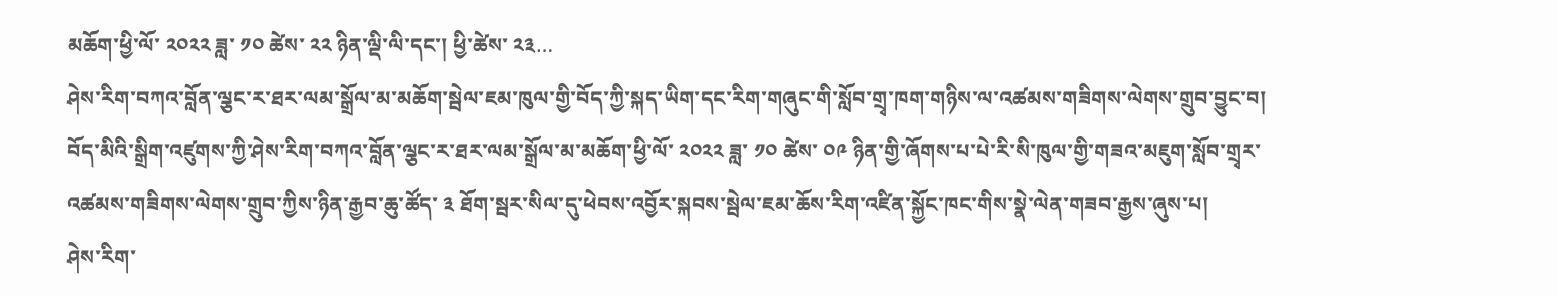མཆོག་ཕྱི་ལོ་ ༢༠༢༢ ཟླ་ ༡༠ ཚེས་ ༢༢ ཉིན་ལྡི་ལི་དང་། ཕྱི་ཚེས་ ༢༣…
ཤེས་རིག་བཀའ་བློན་ལྕང་ར་ཐར་ལམ་སྒྲོལ་མ་མཆོག་སྦེལ་ཇམ་ཁུལ་གྱི་བོད་ཀྱི་སྐད་ཡིག་དང་རིག་གཞུང་གི་སློབ་གྲྭ་ཁག་གཉིས་ལ་འཚམས་གཟིགས་ལེགས་གྲུབ་བྱུང་བ།
བོད་མིའི་སྒྲིག་འཛུགས་ཀྱི་ཤེས་རིག་བཀའ་བློན་ལྕང་ར་ཐར་ལམ་སྒྲོལ་མ་མཆོག་ཕྱི་ལོ་ ༢༠༢༢ ཟླ་ ༡༠ ཚེས་ ༠༩ ཉིན་གྱི་ཞོགས་པ་པེ་རི་སི་ཁུལ་གྱི་གཟའ་མཇུག་སློབ་གྲྭར་འཚམས་གཟིགས་ལེགས་གྲུབ་ཀྱིས་ཉིན་རྒྱབ་ཆུ་ཚོད་ ༣ ཐོག་སྦར་སིལ་དུ་ཕེབས་འབྱོར་སྐབས་སྦེལ་ཇམ་ཆོས་རིག་འཛིན་སྐྱོང་ཁང་གིས་སྣེ་ལེན་གཟབ་རྒྱས་ཞུས་པ།
ཤེས་རིག་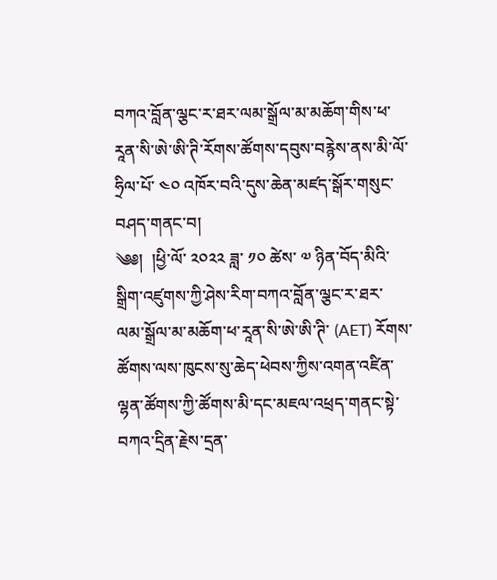བཀའ་བློན་ལྕང་ར་ཐར་ལམ་སྒྲོལ་མ་མཆོག་གིས་ཕ་རཱན་སི་ཨེ་ཨི་ཊི་རོགས་ཚོགས་དབུས་བརྙེས་ནས་མི་ལོ་ཧྲིལ་པོ་ ༤༠ འཁོར་བའི་དུས་ཆེན་མཛད་སྒོར་གསུང་བཤད་གནང་བ།
༄༅།  །ཕྱི་ལོ་ ༢༠༢༢ ཟླ་ ༡༠ ཚེས་ ༧ ཉིན་བོད་མིའི་སྒྲིག་འཛུགས་ཀྱི་ཤེས་རིག་བཀའ་བློན་ལྕང་ར་ཐར་ལམ་སྒྲོལ་མ་མཆོག་ཕ་རཱན་སི་ཨེ་ཨི་ཊི་ (AET) རོགས་ཚོགས་ལས་ཁུངས་སུ་ཆེད་ཕེབས་ཀྱིས་འགན་འཛིན་ལྷན་ཚོགས་ཀྱི་ཚོགས་མི་དང་མཇལ་འཕྲད་གནང་སྟེ་བཀའ་དྲིན་རྗེས་དྲན་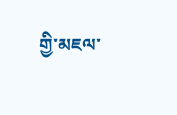གྱི་མཇལ་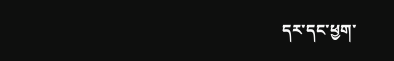དར་དང་ཕྱག་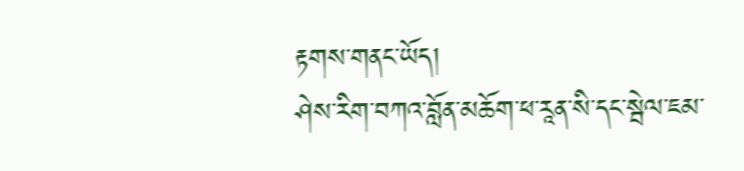རྟགས་གནང་ཡོད།
ཤེས་རིག་བཀའ་བློན་མཆོག་ཕ་རཱན་སི་དང་སྦེལ་ཇམ་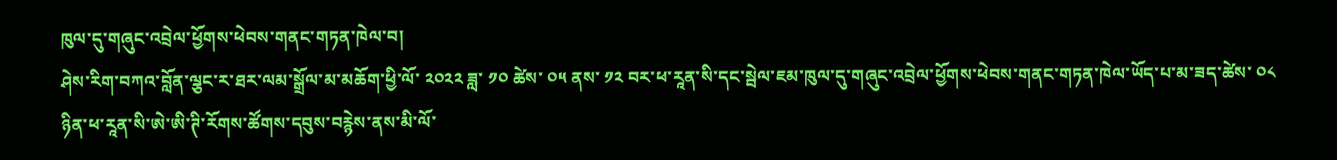ཁུལ་དུ་གཞུང་འབྲེལ་ཕྱོགས་ཕེབས་གནང་གཏན་ཁེལ་བ།
ཤེས་རིག་བཀའ་བློན་ལྕང་ར་ཐར་ལམ་སྒྲོལ་མ་མཆོག་ཕྱི་ལོ་ ༢༠༢༢ ཟླ་ ༡༠ ཚེས་ ༠༥ ནས་ ༡༢ བར་ཕ་རཱན་སི་དང་སྦེལ་ཇམ་ཁུལ་དུ་གཞུང་འབྲེལ་ཕྱོགས་ཕེབས་གནང་གཏན་ཁེལ་ཡོད་པ་མ་ཟད་ཚེས་ ༠༨ ཉིན་ཕ་རཱན་སི་ཨེ་ཨི་ཊི་རོགས་ཚོགས་དབུས་བརྙེས་ནས་མི་ལོ་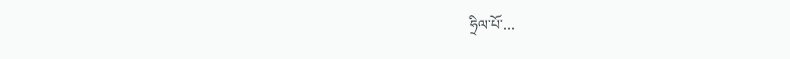ཧྲིལ་པོ་…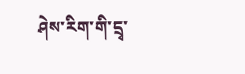ཤེས་རིག་གི་དྲྭ་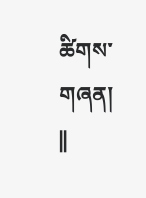ཚིགས་གཞན།
||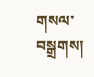གསལ་བསྒྲགས།